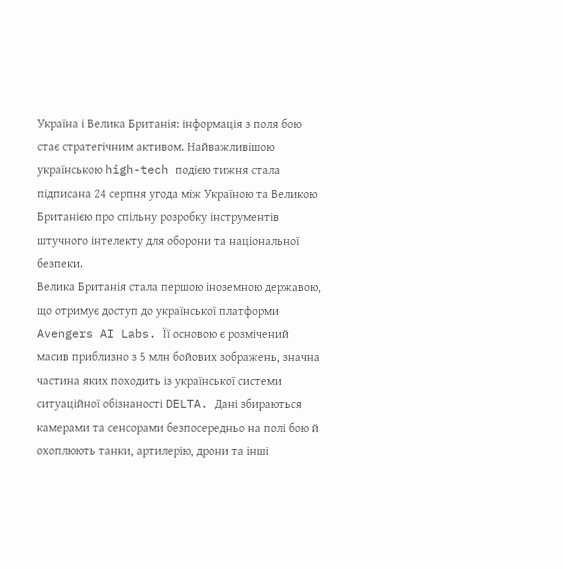Україна і Велика Британія: інформація з поля бою стає стратегічним активом. Найважливішою українською high-tech подією тижня стала підписана 24 серпня угода між Україною та Великою Британією про спільну розробку інструментів штучного інтелекту для оборони та національної безпеки.
Велика Британія стала першою іноземною державою, що отримує доступ до української платформи Avengers AI Labs. Її основою є розмічений масив приблизно з 5 млн бойових зображень, значна частина яких походить із української системи ситуаційної обізнаності DELTA. Дані збираються камерами та сенсорами безпосередньо на полі бою й охоплюють танки, артилерію, дрони та інші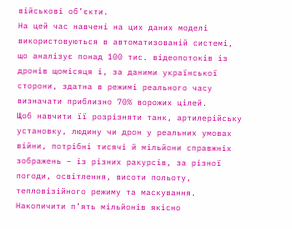військові об’єкти.
На цей час навчені на цих даних моделі використовуються в автоматизованій системі, що аналізує понад 100 тис. відеопотоків із дронів щомісяця і, за даними української сторони, здатна в режимі реального часу визначати приблизно 70% ворожих цілей.
Щоб навчити її розрізняти танк, артилерійську установку, людину чи дрон у реальних умовах війни, потрібні тисячі й мільйони справжніх зображень – із різних ракурсів, за різної погоди, освітлення, висоти польоту, тепловізійного режиму та маскування.
Накопичити п’ять мільйонів якісно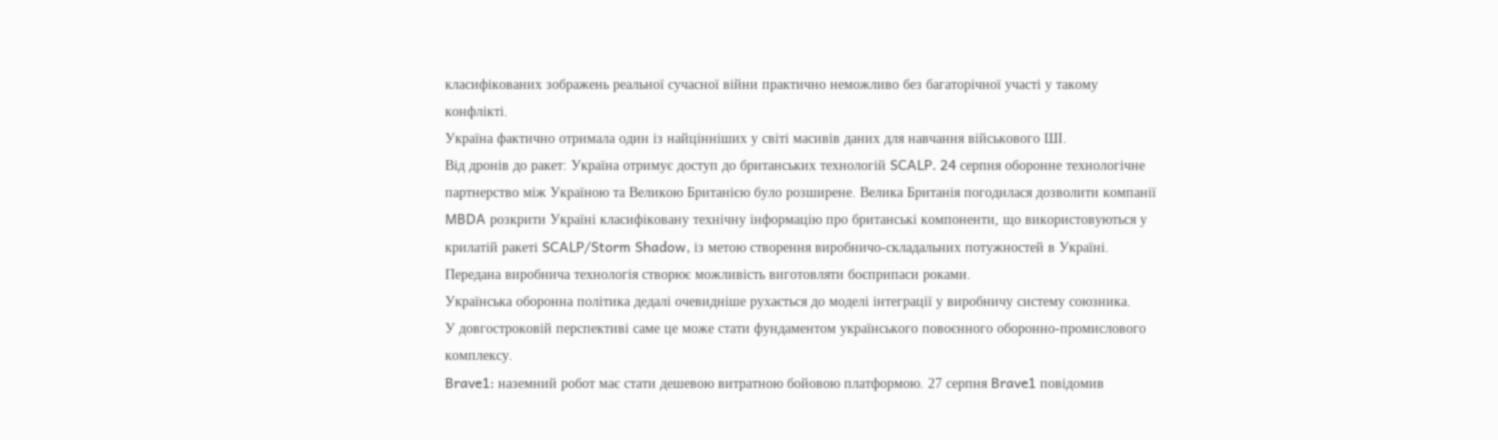класифікованих зображень реальної сучасної війни практично неможливо без багаторічної участі у такому конфлікті.
Україна фактично отримала один із найцінніших у світі масивів даних для навчання військового ШІ.
Від дронів до ракет: Україна отримує доступ до британських технологій SCALP. 24 серпня оборонне технологічне партнерство між Україною та Великою Британією було розширене. Велика Британія погодилася дозволити компанії MBDA розкрити Україні класифіковану технічну інформацію про британські компоненти, що використовуються у крилатій ракеті SCALP/Storm Shadow, із метою створення виробничо-складальних потужностей в Україні.
Передана виробнича технологія створює можливість виготовляти боєприпаси роками.
Українська оборонна політика дедалі очевидніше рухається до моделі інтеграції у виробничу систему союзника.
У довгостроковій перспективі саме це може стати фундаментом українського повоєнного оборонно-промислового комплексу.
Brave1: наземний робот має стати дешевою витратною бойовою платформою. 27 серпня Brave1 повідомив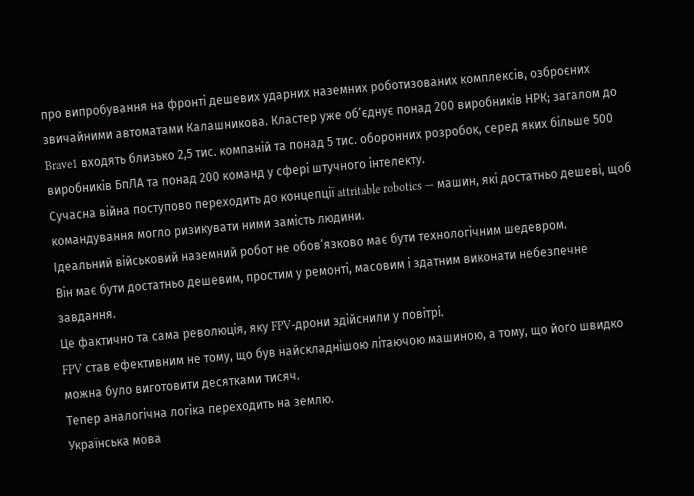про випробування на фронті дешевих ударних наземних роботизованих комплексів, озброєних звичайними автоматами Калашникова. Кластер уже об’єднує понад 200 виробників НРК; загалом до Brave1 входять близько 2,5 тис. компаній та понад 5 тис. оборонних розробок, серед яких більше 500 виробників БпЛА та понад 200 команд у сфері штучного інтелекту.
Сучасна війна поступово переходить до концепції attritable robotics — машин, які достатньо дешеві, щоб командування могло ризикувати ними замість людини.
Ідеальний військовий наземний робот не обов’язково має бути технологічним шедевром.
Він має бути достатньо дешевим, простим у ремонті, масовим і здатним виконати небезпечне завдання.
Це фактично та сама революція, яку FPV-дрони здійснили у повітрі.
FPV став ефективним не тому, що був найскладнішою літаючою машиною, а тому, що його швидко можна було виготовити десятками тисяч.
Тепер аналогічна логіка переходить на землю.
Українська мова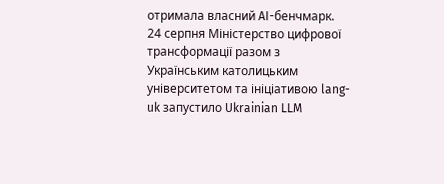отримала власний AI-бенчмарк. 24 серпня Міністерство цифрової трансформації разом з Українським католицьким університетом та ініціативою lang-uk запустило Ukrainian LLM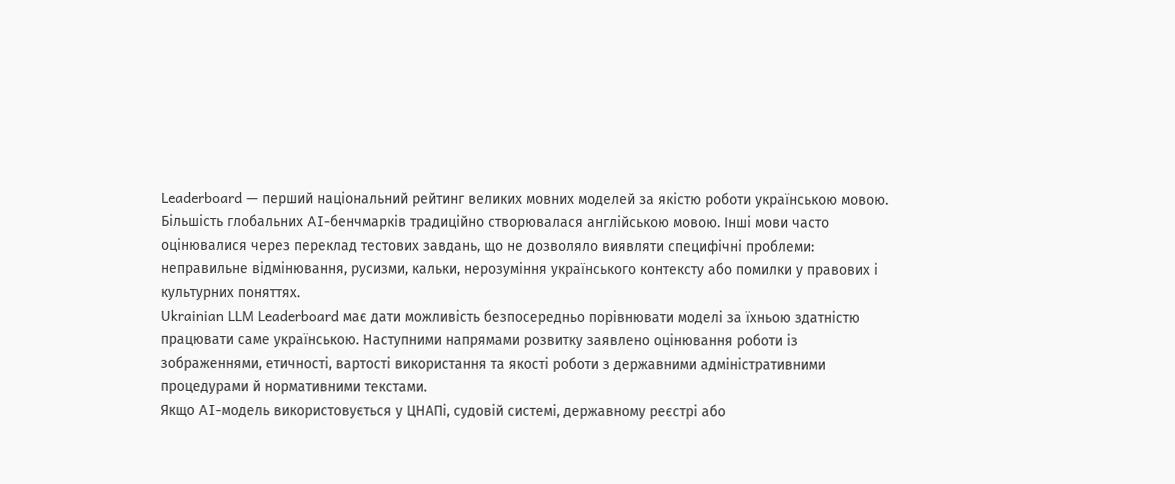Leaderboard — перший національний рейтинг великих мовних моделей за якістю роботи українською мовою.
Більшість глобальних AI-бенчмарків традиційно створювалася англійською мовою. Інші мови часто оцінювалися через переклад тестових завдань, що не дозволяло виявляти специфічні проблеми: неправильне відмінювання, русизми, кальки, нерозуміння українського контексту або помилки у правових і культурних поняттях.
Ukrainian LLM Leaderboard має дати можливість безпосередньо порівнювати моделі за їхньою здатністю працювати саме українською. Наступними напрямами розвитку заявлено оцінювання роботи із зображеннями, етичності, вартості використання та якості роботи з державними адміністративними процедурами й нормативними текстами.
Якщо AI-модель використовується у ЦНАПі, судовій системі, державному реєстрі або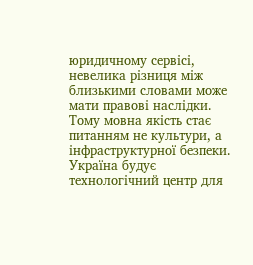юридичному сервісі, невелика різниця між близькими словами може мати правові наслідки.
Тому мовна якість стає питанням не культури, а інфраструктурної безпеки.
Україна будує технологічний центр для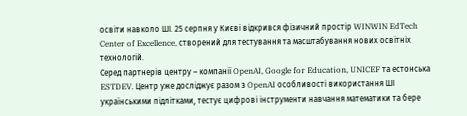освіти навколо ШІ. 25 серпня у Києві відкрився фізичний простір WINWIN EdTech Center of Excellence, створений для тестування та масштабування нових освітніх технологій.
Серед партнерів центру – компанії OpenAI, Google for Education, UNICEF та естонська ESTDEV. Центр уже досліджує разом з OpenAI особливості використання ШІ українськими підлітками, тестує цифрові інструменти навчання математики та бере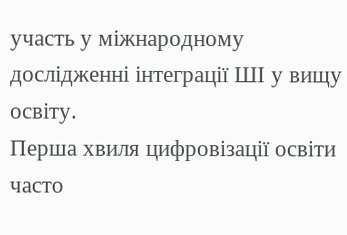участь у міжнародному дослідженні інтеграції ШІ у вищу освіту.
Перша хвиля цифровізації освіти часто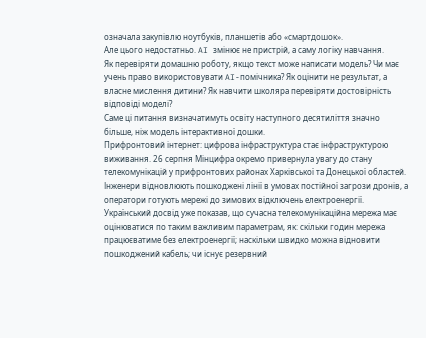означала закупівлю ноутбуків, планшетів або «смартдошок».
Але цього недостатньо. AI змінює не пристрій, а саму логіку навчання.
Як перевіряти домашню роботу, якщо текст може написати модель? Чи має учень право використовувати AI-помічника? Як оцінити не результат, а власне мислення дитини? Як навчити школяра перевіряти достовірність відповіді моделі?
Саме ці питання визначатимуть освіту наступного десятиліття значно більше, ніж модель інтерактивної дошки.
Прифронтовий інтернет: цифрова інфраструктура стає інфраструктурою виживання. 26 серпня Мінцифра окремо привернула увагу до стану телекомунікацій у прифронтових районах Харківської та Донецької областей. Інженери відновлюють пошкоджені лінії в умовах постійної загрози дронів, а оператори готують мережі до зимових відключень електроенергії.
Український досвід уже показав, що сучасна телекомунікаційна мережа має оцінюватися по таким важливим параметрам, як: скільки годин мережа працюєватиме без електроенергії; наскільки швидко можна відновити пошкоджений кабель; чи існує резервний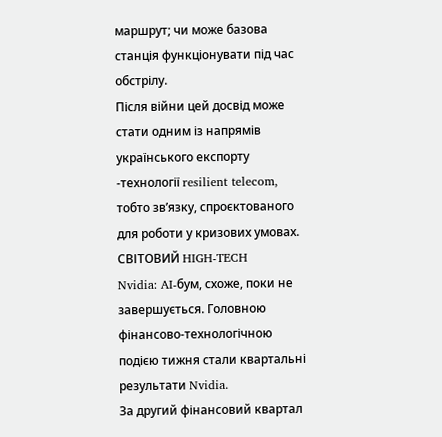маршрут; чи може базова станція функціонувати під час обстрілу.
Після війни цей досвід може стати одним із напрямів українського експорту -технології resilient telecom, тобто зв’язку, спроєктованого для роботи у кризових умовах.
СВІТОВИЙ HIGH-TECH
Nvidia: AI-бум, схоже, поки не завершується. Головною фінансово-технологічною подією тижня стали квартальні результати Nvidia.
За другий фінансовий квартал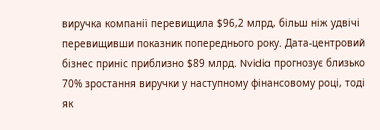виручка компанії перевищила $96,2 млрд, більш ніж удвічі перевищивши показник попереднього року. Дата-центровий бізнес приніс приблизно $89 млрд. Nvidia прогнозує близько 70% зростання виручки у наступному фінансовому році, тоді як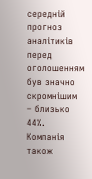середній прогноз аналітиків перед оголошенням був значно скромнішим – близько 44%.
Компанія також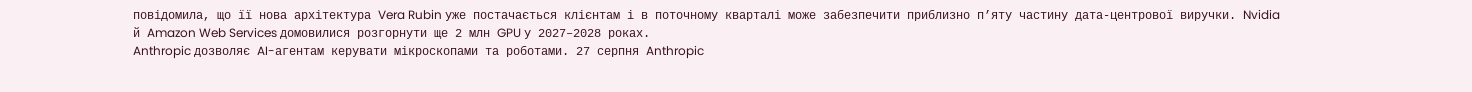повідомила, що її нова архітектура Vera Rubin уже постачається клієнтам і в поточному кварталі може забезпечити приблизно п’яту частину дата-центрової виручки. Nvidia й Amazon Web Services домовилися розгорнути ще 2 млн GPU у 2027–2028 роках.
Anthropic дозволяє AI-агентам керувати мікроскопами та роботами. 27 серпня Anthropic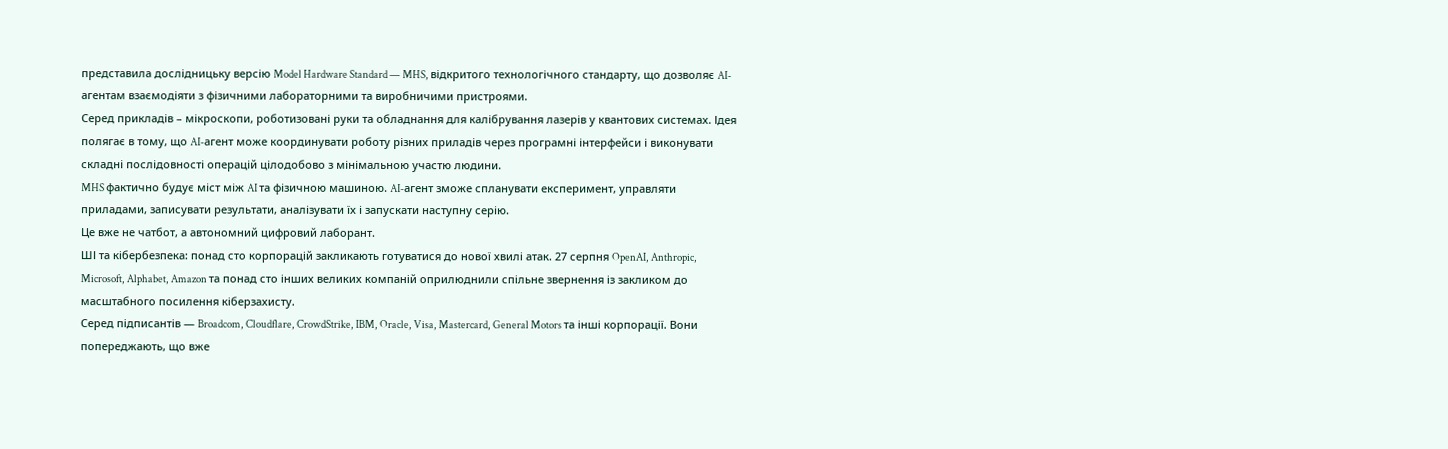представила дослідницьку версію Model Hardware Standard — MHS, відкритого технологічного стандарту, що дозволяє AI-агентам взаємодіяти з фізичними лабораторними та виробничими пристроями.
Серед прикладів – мікроскопи, роботизовані руки та обладнання для калібрування лазерів у квантових системах. Ідея полягає в тому, що AI-агент може координувати роботу різних приладів через програмні інтерфейси і виконувати складні послідовності операцій цілодобово з мінімальною участю людини.
MHS фактично будує міст між AI та фізичною машиною. AI-агент зможе спланувати експеримент, управляти приладами, записувати результати, аналізувати їх і запускати наступну серію.
Це вже не чатбот, а автономний цифровий лаборант.
ШІ та кібербезпека: понад сто корпорацій закликають готуватися до нової хвилі атак. 27 серпня OpenAI, Anthropic, Microsoft, Alphabet, Amazon та понад сто інших великих компаній оприлюднили спільне звернення із закликом до масштабного посилення кіберзахисту.
Серед підписантів — Broadcom, Cloudflare, CrowdStrike, IBM, Oracle, Visa, Mastercard, General Motors та інші корпорації. Вони попереджають, що вже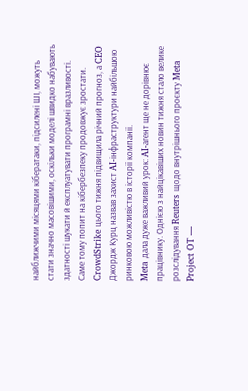найближчими місяцями кібератаки, підсилені ШІ, можуть стати значно масовішими, оскільки моделі швидко набувають здатності шукати й експлуатувати програмні вразливості.
Саме тому попит на кібербезпеку продовжує зростати. CrowdStrike цього тижня підвищила річний прогноз, а CEO Джордж Курц назвав захист AI-інфраструктури найбільшою ринковою можливістю в історії компанії.
Meta дала дуже важливий урок: AI-агент ще не дорівнює працівнику. Однією з найцікавіших новин тижня стало велике розслідування Reuters щодо внутрішнього проєкту Meta Project OT —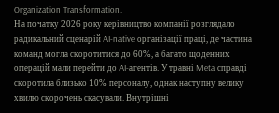Organization Transformation.
На початку 2026 року керівництво компанії розглядало радикальний сценарій AI-native організації праці, де частина команд могла скоротитися до 60%, а багато щоденних операцій мали перейти до AI-агентів. У травні Meta справді скоротила близько 10% персоналу, однак наступну велику хвилю скорочень скасували. Внутрішні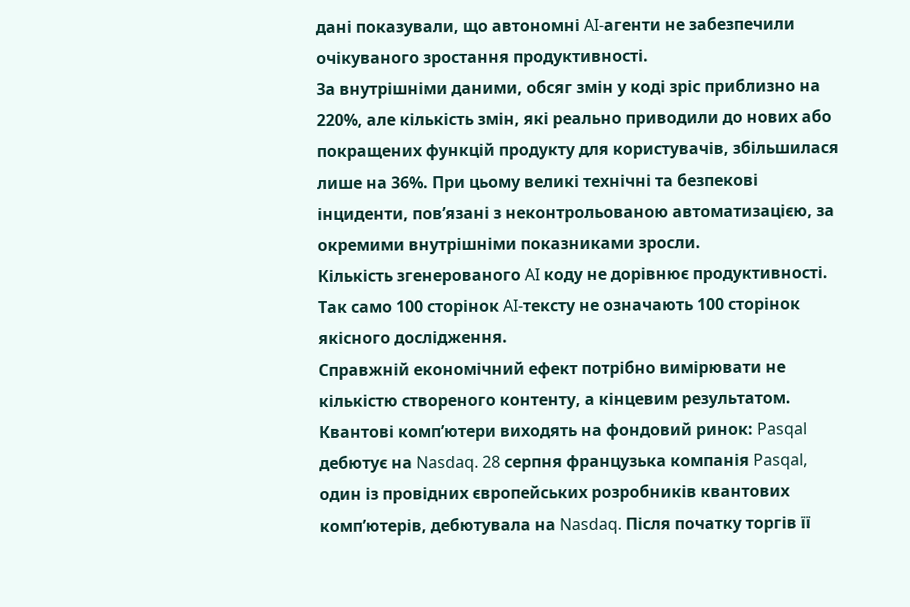дані показували, що автономні AI-агенти не забезпечили очікуваного зростання продуктивності.
За внутрішніми даними, обсяг змін у коді зріс приблизно на 220%, але кількість змін, які реально приводили до нових або покращених функцій продукту для користувачів, збільшилася лише на 36%. При цьому великі технічні та безпекові інциденти, пов’язані з неконтрольованою автоматизацією, за окремими внутрішніми показниками зросли.
Кількість згенерованого AI коду не дорівнює продуктивності.
Так само 100 сторінок AI-тексту не означають 100 сторінок якісного дослідження.
Справжній економічний ефект потрібно вимірювати не кількістю створеного контенту, а кінцевим результатом.
Квантові комп’ютери виходять на фондовий ринок: Pasqal дебютує на Nasdaq. 28 серпня французька компанія Pasqal, один із провідних європейських розробників квантових комп’ютерів, дебютувала на Nasdaq. Після початку торгів її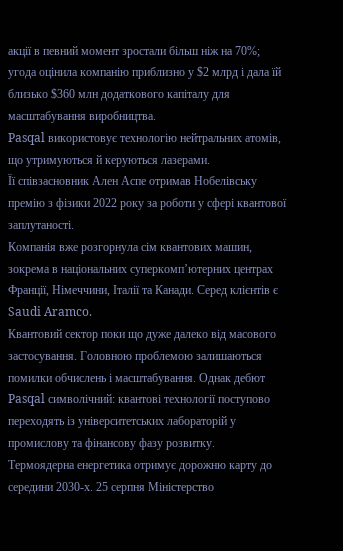акції в певний момент зростали більш ніж на 70%; угода оцінила компанію приблизно у $2 млрд і дала їй близько $360 млн додаткового капіталу для масштабування виробництва.
Pasqal використовує технологію нейтральних атомів, що утримуються й керуються лазерами.
Її співзасновник Ален Аспе отримав Нобелівську премію з фізики 2022 року за роботи у сфері квантової заплутаності.
Компанія вже розгорнула сім квантових машин, зокрема в національних суперкомп’ютерних центрах Франції, Німеччини, Італії та Канади. Серед клієнтів є Saudi Aramco.
Квантовий сектор поки що дуже далеко від масового застосування. Головною проблемою залишаються помилки обчислень і масштабування. Однак дебют Pasqal символічний: квантові технології поступово переходять із університетських лабораторій у промислову та фінансову фазу розвитку.
Термоядерна енергетика отримує дорожню карту до середини 2030-х. 25 серпня Міністерство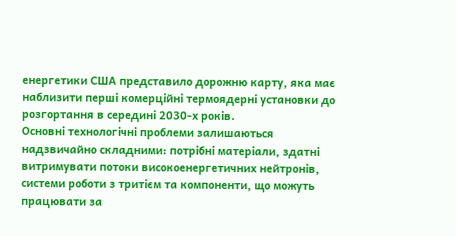енергетики США представило дорожню карту, яка має наблизити перші комерційні термоядерні установки до розгортання в середині 2030-х років.
Основні технологічні проблеми залишаються надзвичайно складними: потрібні матеріали, здатні витримувати потоки високоенергетичних нейтронів, системи роботи з тритієм та компоненти, що можуть працювати за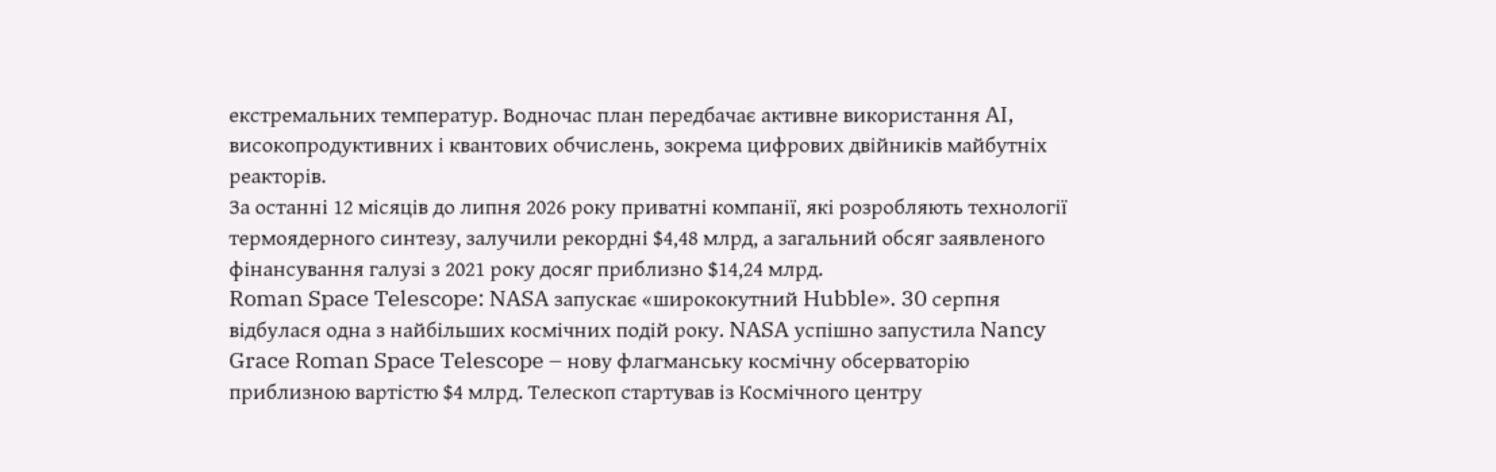екстремальних температур. Водночас план передбачає активне використання AI, високопродуктивних і квантових обчислень, зокрема цифрових двійників майбутніх реакторів.
За останні 12 місяців до липня 2026 року приватні компанії, які розробляють технології термоядерного синтезу, залучили рекордні $4,48 млрд, а загальний обсяг заявленого фінансування галузі з 2021 року досяг приблизно $14,24 млрд.
Roman Space Telescope: NASA запускає «ширококутний Hubble». 30 серпня відбулася одна з найбільших космічних подій року. NASA успішно запустила Nancy Grace Roman Space Telescope – нову флагманську космічну обсерваторію приблизною вартістю $4 млрд. Телескоп стартував із Космічного центру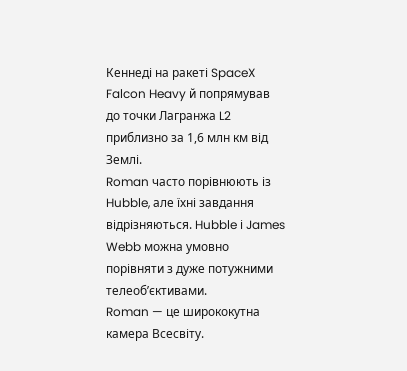Кеннеді на ракеті SpaceX Falcon Heavy й попрямував до точки Лагранжа L2 приблизно за 1,6 млн км від Землі.
Roman часто порівнюють із Hubble, але їхні завдання відрізняються. Hubble і James Webb можна умовно порівняти з дуже потужними телеоб’єктивами.
Roman — це ширококутна камера Всесвіту.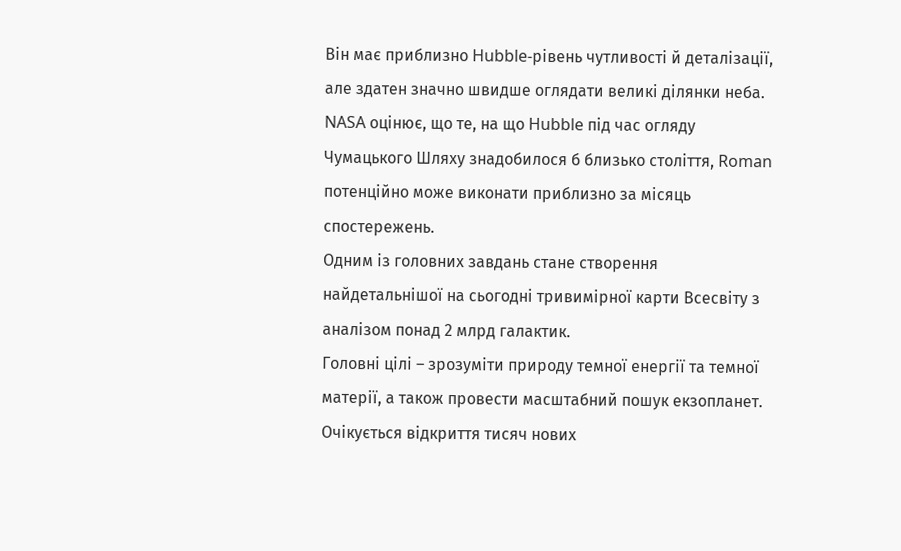Він має приблизно Hubble-рівень чутливості й деталізації, але здатен значно швидше оглядати великі ділянки неба. NASA оцінює, що те, на що Hubble під час огляду Чумацького Шляху знадобилося б близько століття, Roman потенційно може виконати приблизно за місяць спостережень.
Одним із головних завдань стане створення найдетальнішої на сьогодні тривимірної карти Всесвіту з аналізом понад 2 млрд галактик.
Головні цілі – зрозуміти природу темної енергії та темної матерії, а також провести масштабний пошук екзопланет. Очікується відкриття тисяч нових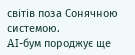світів поза Сонячною системою.
AI-бум породжує ще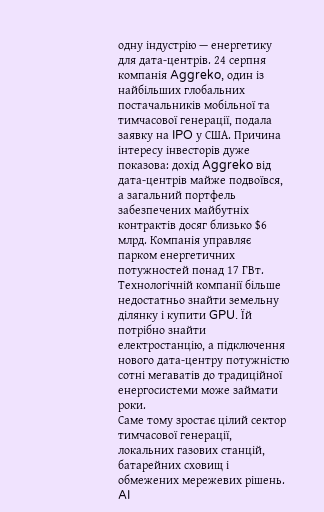одну індустрію — енергетику для дата-центрів. 24 серпня компанія Aggreko, один із найбільших глобальних постачальників мобільної та тимчасової генерації, подала заявку на IPO у США. Причина інтересу інвесторів дуже показова: дохід Aggreko від дата-центрів майже подвоївся, а загальний портфель забезпечених майбутніх контрактів досяг близько $6 млрд. Компанія управляє парком енергетичних потужностей понад 17 ГВт.
Технологічній компанії більше недостатньо знайти земельну ділянку і купити GPU. Їй потрібно знайти електростанцію, а підключення нового дата-центру потужністю сотні мегаватів до традиційної енергосистеми може займати роки.
Саме тому зростає цілий сектор тимчасової генерації, локальних газових станцій, батарейних сховищ і обмежених мережевих рішень. AI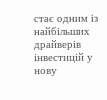стає одним із найбільших драйверів інвестицій у нову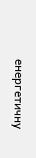енергетичну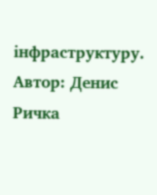інфраструктуру.
Автор: Денис Ричка